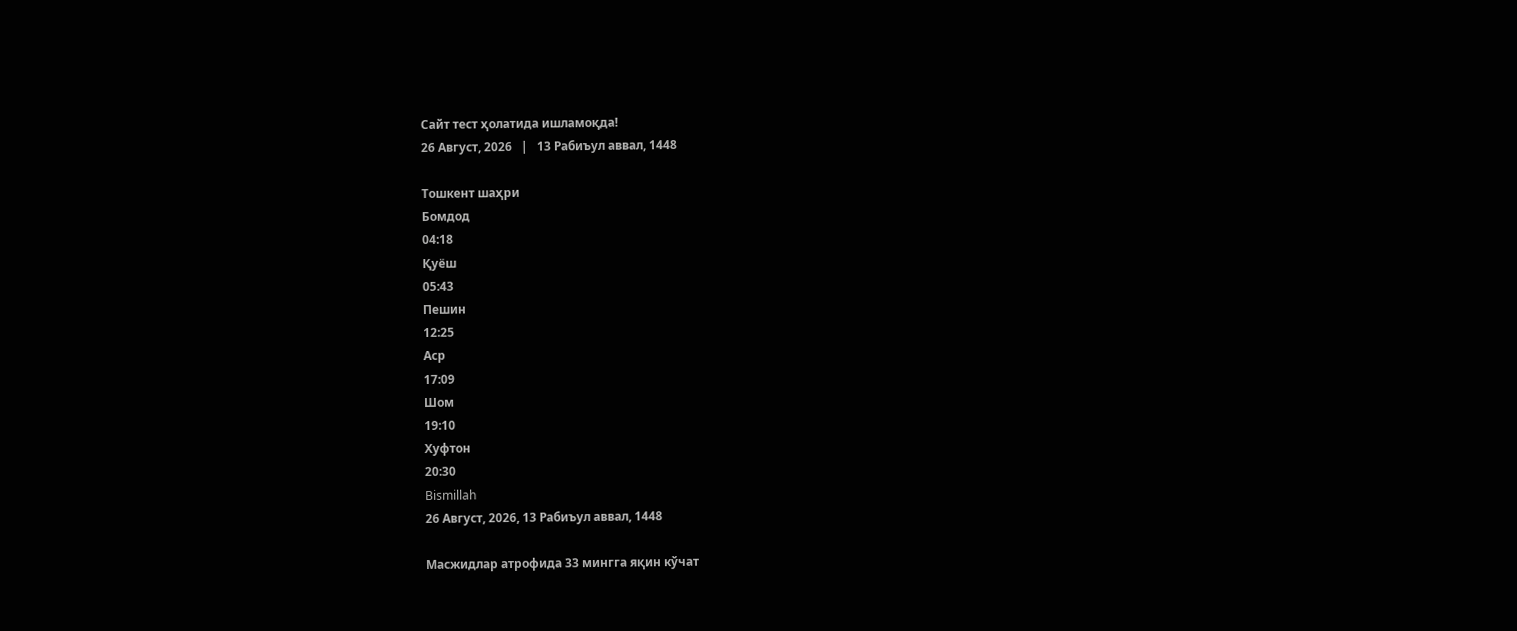Сайт тест ҳолатида ишламоқда!
26 Август, 2026   |   13 Рабиъул аввал, 1448

Тошкент шаҳри
Бомдод
04:18
Қуёш
05:43
Пешин
12:25
Аср
17:09
Шом
19:10
Хуфтон
20:30
Bismillah
26 Август, 2026, 13 Рабиъул аввал, 1448

Масжидлар атрофида 33 мингга яқин кўчат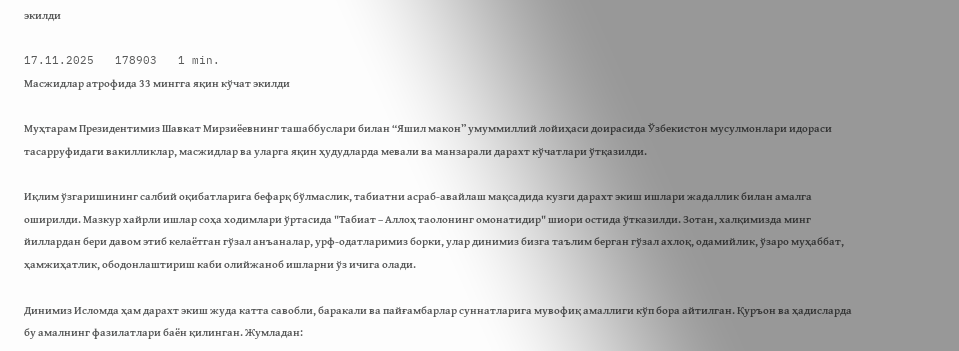экилди

17.11.2025   178903   1 min.
Масжидлар атрофида 33 мингга яқин кўчат экилди

Муҳтарам Президентимиз Шавкат Мирзиёевнинг ташаббуслари билан “Яшил макон” умуммиллий лойиҳаси доирасида Ўзбекистон мусулмонлари идораси тасарруфидаги вакилликлар, масжидлар ва уларга яқин ҳудудларда мевали ва манзарали дарахт кўчатлари ўтқазилди.

Иқлим ўзгаришининг салбий оқибатларига бефарқ бўлмаслик, табиатни асраб-авайлаш мақсадида кузги дарахт экиш ишлари жадаллик билан амалга оширилди. Мазкур хайрли ишлар соҳа ходимлари ўртасида "Табиат – Аллоҳ таолонинг омонатидир" шиори остида ўтказилди. Зотан, халқимизда минг йиллардан бери давом этиб келаётган гўзал анъаналар, урф-одатларимиз борки, улар динимиз бизга таълим берган гўзал ахлоқ, одамийлик, ўзаро муҳаббат, ҳамжиҳатлик, ободонлаштириш каби олийжаноб ишларни ўз ичига олади.

Динимиз Исломда ҳам дарахт экиш жуда катта савобли, баракали ва пайғамбарлар суннатларига мувофиқ амаллиги кўп бора айтилган. Қуръон ва ҳадисларда бу амалнинг фазилатлари баён қилинган. Жумладан: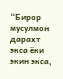“Бирор мусулмон дарахт экса ёки экин экса,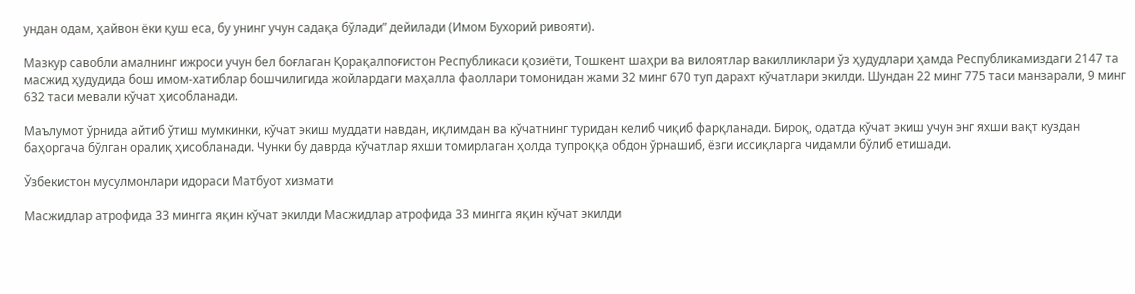ундан одам, ҳайвон ёки қуш еса, бу унинг учун садақа бўлади” дейилади (Имом Бухорий ривояти).

Мазкур савобли амалнинг ижроси учун бел боғлаган Қорақалпоғистон Республикаси қозиёти, Тошкент шаҳри ва вилоятлар вакилликлари ўз ҳудудлари ҳамда Республикамиздаги 2147 та масжид ҳудудида бош имом-хатиблар бошчилигида жойлардаги маҳалла фаоллари томонидан жами 32 минг 670 туп дарахт кўчатлари экилди. Шундан 22 минг 775 таси манзарали, 9 минг 632 таси мевали кўчат ҳисобланади.

Маълумот ўрнида айтиб ўтиш мумкинки, кўчат экиш муддати навдан, иқлимдан ва кўчатнинг туридан келиб чиқиб фарқланади. Бироқ, одатда кўчат экиш учун энг яхши вақт куздан баҳоргача бўлган оралиқ ҳисобланади. Чунки бу даврда кўчатлар яхши томирлаган ҳолда тупроққа обдон ўрнашиб, ёзги иссиқларга чидамли бўлиб етишади.

Ўзбекистон мусулмонлари идораси Матбуот хизмати

Масжидлар атрофида 33 мингга яқин кўчат экилди Масжидлар атрофида 33 мингга яқин кўчат экилди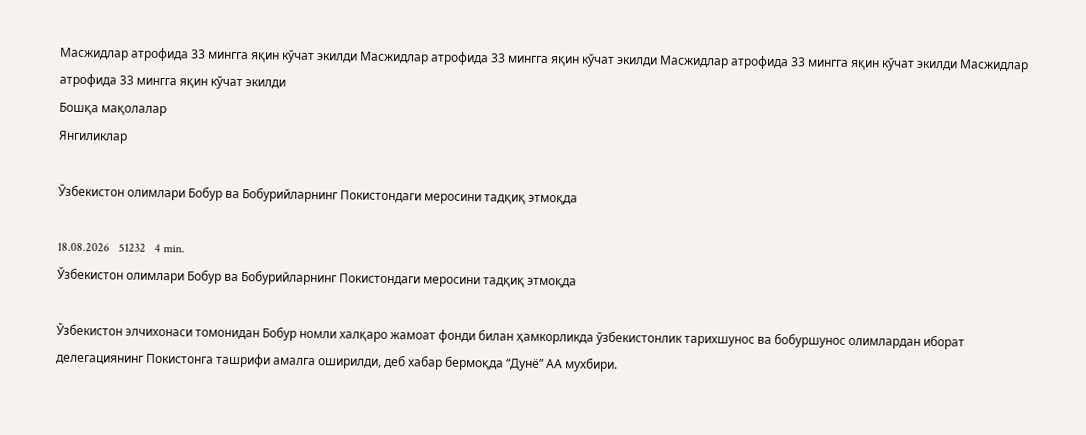Масжидлар атрофида 33 мингга яқин кўчат экилди Масжидлар атрофида 33 мингга яқин кўчат экилди Масжидлар атрофида 33 мингга яқин кўчат экилди Масжидлар атрофида 33 мингга яқин кўчат экилди
Бошқа мақолалар
Янгиликлар

Ўзбекистон олимлари Бобур ва Бобурийларнинг Покистондаги меросини тадқиқ этмоқда

18.08.2026   51232   4 min.
Ўзбекистон олимлари Бобур ва Бобурийларнинг Покистондаги меросини тадқиқ этмоқда

Ўзбекистон элчихонаси томонидан Бобур номли халқаро жамоат фонди билан ҳамкорликда ўзбекистонлик тарихшунос ва бобуршунос олимлардан иборат делегациянинг Покистонга ташрифи амалга оширилди, деб хабар бермоқда “Дунё” АА мухбири.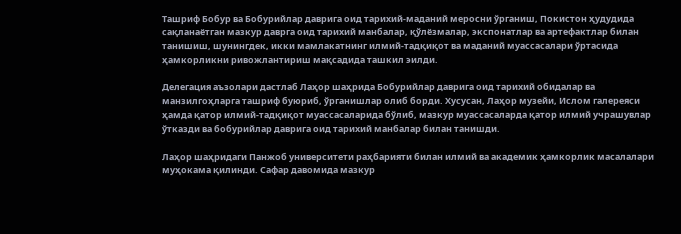Ташриф Бобур ва Бобурийлар даврига оид тарихий-маданий меросни ўрганиш, Покистон ҳудудида сақланаётган мазкур даврга оид тарихий манбалар, қўлёзмалар, экспонатлар ва артефактлар билан танишиш, шунингдек, икки мамлакатнинг илмий-тадқиқот ва маданий муассасалари ўртасида ҳамкорликни ривожлантириш мақсадида ташкил эилди.

Делегация аъзолари дастлаб Лаҳор шаҳрида Бобурийлар даврига оид тарихий обидалар ва манзилгоҳларга ташриф буюриб, ўрганишлар олиб борди. Хусусан, Лаҳор музейи, Ислом галереяси ҳамда қатор илмий-тадқиқот муассасаларида бўлиб, мазкур муассасаларда қатор илмий учрашувлар ўтказди ва бобурийлар даврига оид тарихий манбалар билан танишди.

Лаҳор шаҳридаги Панжоб университети раҳбарияти билан илмий ва академик ҳамкорлик масалалари муҳокама қилинди. Сафар давомида мазкур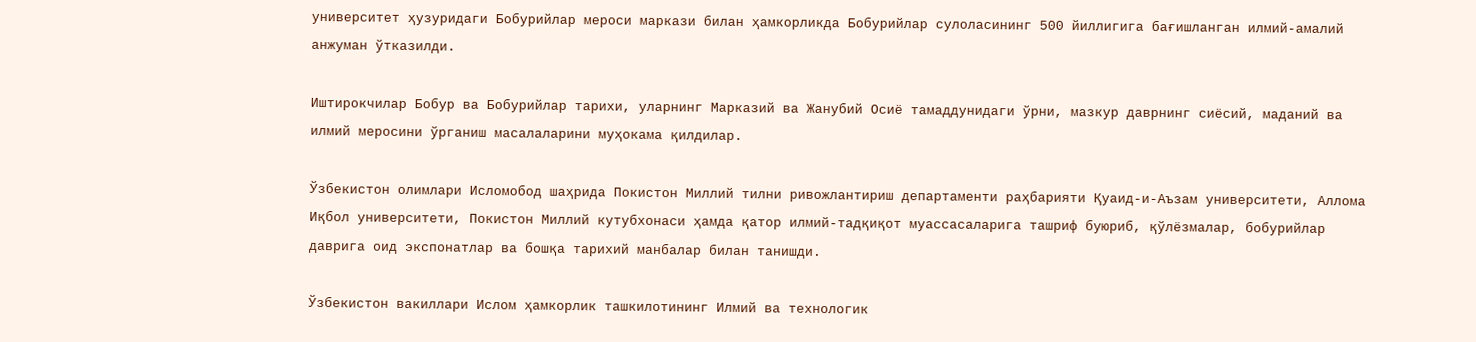университет ҳузуридаги Бобурийлар мероси маркази билан ҳамкорликда Бобурийлар сулоласининг 500 йиллигига бағишланган илмий-амалий анжуман ўтказилди.

Иштирокчилар Бобур ва Бобурийлар тарихи, уларнинг Марказий ва Жанубий Осиё тамаддунидаги ўрни, мазкур даврнинг сиёсий, маданий ва илмий меросини ўрганиш масалаларини муҳокама қилдилар.

Ўзбекистон олимлари Исломобод шаҳрида Покистон Миллий тилни ривожлантириш департаменти раҳбарияти Қуаид-и-Аъзам университети, Аллома Иқбол университети, Покистон Миллий кутубхонаси ҳамда қатор илмий-тадқиқот муассасаларига ташриф буюриб, қўлёзмалар, бобурийлар даврига оид экспонатлар ва бошқа тарихий манбалар билан танишди.

Ўзбекистон вакиллари Ислом ҳамкорлик ташкилотининг Илмий ва технологик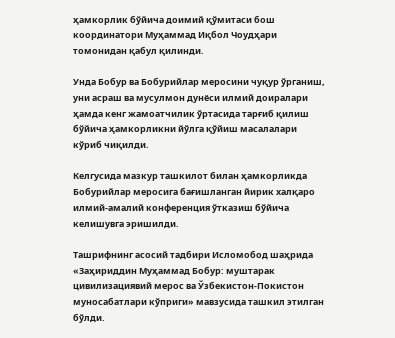ҳамкорлик бўйича доимий қўмитаси бош координатори Муҳаммад Иқбол Чоудҳари томонидан қабул қилинди.

Унда Бобур ва Бобурийлар меросини чуқур ўрганиш, уни асраш ва мусулмон дунёси илмий доиралари ҳамда кенг жамоатчилик ўртасида тарғиб қилиш бўйича ҳамкорликни йўлга қўйиш масалалари кўриб чиқилди.

Келгусида мазкур ташкилот билан ҳамкорликда Бобурийлар меросига бағишланган йирик халқаро илмий-амалий конференция ўтказиш бўйича келишувга эришилди.

Ташрифнинг асосий тадбири Исломобод шаҳрида «Заҳириддин Муҳаммад Бобур: муштарак цивилизациявий мерос ва Ўзбекистон-Покистон муносабатлари кўприги» мавзусида ташкил этилган бўлди.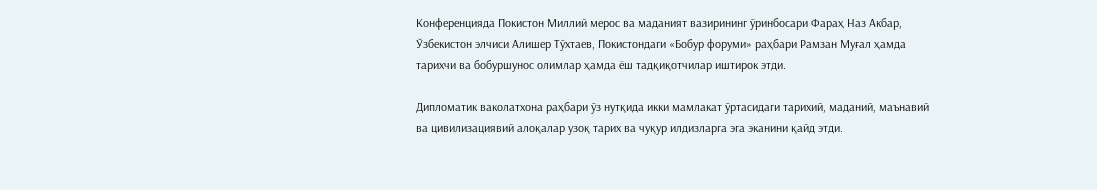Конференцияда Покистон Миллий мерос ва маданият вазирининг ўринбосари Фараҳ Наз Акбар, Ўзбекистон элчиси Алишер Тўхтаев, Покистондаги «Бобур форуми» раҳбари Рамзан Муғал ҳамда тарихчи ва бобуршунос олимлар ҳамда ёш тадқиқотчилар иштирок этди.

Дипломатик ваколатхона раҳбари ўз нутқида икки мамлакат ўртасидаги тарихий, маданий, маънавий ва цивилизациявий алоқалар узоқ тарих ва чуқур илдизларга эга эканини қайд этди.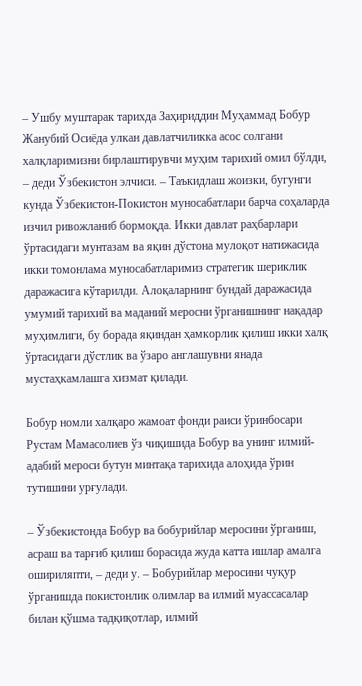– Ушбу муштарак тарихда Заҳириддин Муҳаммад Бобур Жанубий Осиёда улкан давлатчиликка асос солгани халқларимизни бирлаштирувчи муҳим тарихий омил бўлди, – деди Ўзбекистон элчиси. – Таъкидлаш жоизки, бугунги кунда Ўзбекистон-Покистон муносабатлари барча соҳаларда изчил ривожланиб бормоқда. Икки давлат раҳбарлари ўртасидаги мунтазам ва яқин дўстона мулоқот натижасида икки томонлама муносабатларимиз стратегик шериклик даражасига кўтарилди. Алоқаларнинг бундай даражасида умумий тарихий ва маданий меросни ўрганишнинг нақадар муҳимлиги, бу борада яқиндан ҳамкорлик қилиш икки халқ ўртасидаги дўстлик ва ўзаро англашувни янада мустаҳкамлашга хизмат қилади.

Бобур номли халқаро жамоат фонди раиси ўринбосари Рустам Мамасолиев ўз чиқишида Бобур ва унинг илмий-адабий мероси бутун минтақа тарихида алоҳида ўрин тутишини урғулади.

– Ўзбекистонда Бобур ва бобурийлар меросини ўрганиш, асраш ва тарғиб қилиш борасида жуда катта ишлар амалга ошириляпти, – деди у. – Бобурийлар меросини чуқур ўрганишда покистонлик олимлар ва илмий муассасалар билан қўшма тадқиқотлар, илмий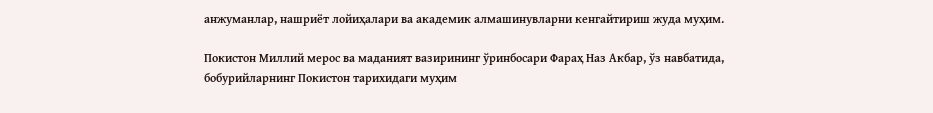анжуманлар, нашриёт лойиҳалари ва академик алмашинувларни кенгайтириш жуда муҳим.

Покистон Миллий мерос ва маданият вазирининг ўринбосари Фараҳ Наз Акбар, ўз навбатида, бобурийларнинг Покистон тарихидаги муҳим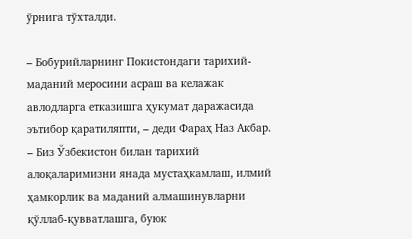ўрнига тўхталди.

– Бобурийларнинг Покистондаги тарихий-маданий меросини асраш ва келажак авлодларга етказишга ҳукумат даражасида эътибор қаратиляпти, – деди Фараҳ Наз Акбар. – Биз Ўзбекистон билан тарихий алоқаларимизни янада мустаҳкамлаш, илмий ҳамкорлик ва маданий алмашинувларни қўллаб-қувватлашга, буюк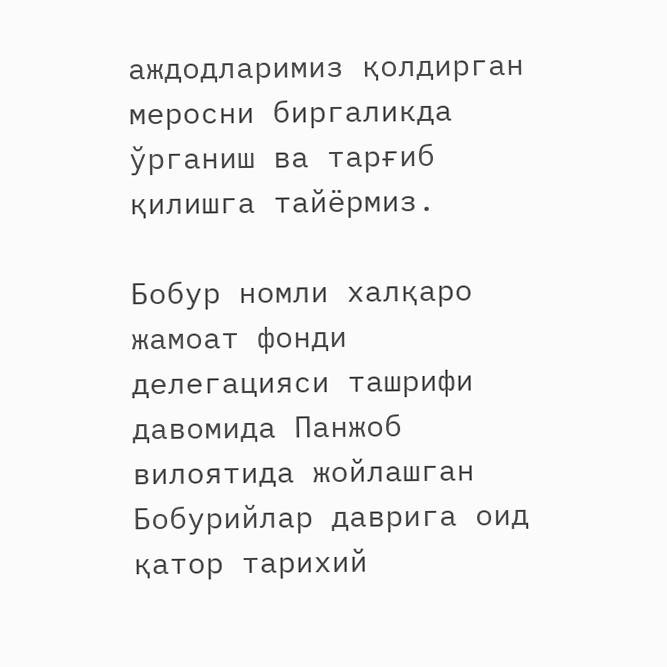аждодларимиз қолдирган меросни биргаликда ўрганиш ва тарғиб қилишга тайёрмиз.

Бобур номли халқаро жамоат фонди делегацияси ташрифи давомида Панжоб вилоятида жойлашган Бобурийлар даврига оид қатор тарихий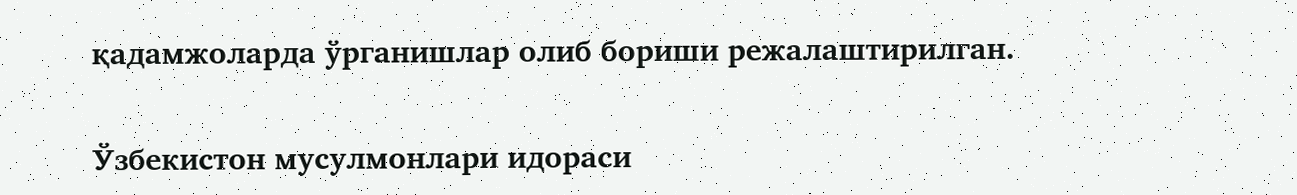қадамжоларда ўрганишлар олиб бориши режалаштирилган.

Ўзбекистон мусулмонлари идораси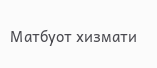Матбуот хизмати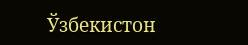Ўзбекистон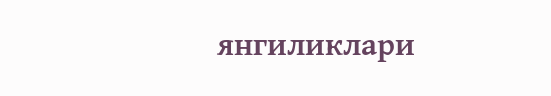янгиликлари